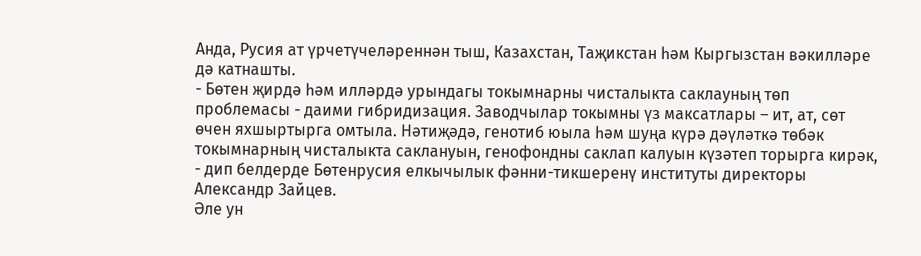Анда, Русия ат үрчетүчеләреннән тыш, Казахстан, Таҗикстан һәм Кыргызстан вәкилләре дә катнашты.
- Бөтен җирдә һәм илләрдә урындагы токымнарны чисталыкта саклауның төп проблемасы - даими гибридизация. Заводчылар токымны үз максатлары – ит, ат, сөт өчен яхшыртырга омтыла. Нәтиҗәдә, генотиб юыла һәм шуңа күрә дәүләткә төбәк токымнарның чисталыкта саклануын, генофондны саклап калуын күзәтеп торырга кирәк, - дип белдерде Бөтенрусия елкычылык фәнни-тикшеренү институты директоры Александр Зайцев.
Әле ун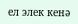ел элек кенә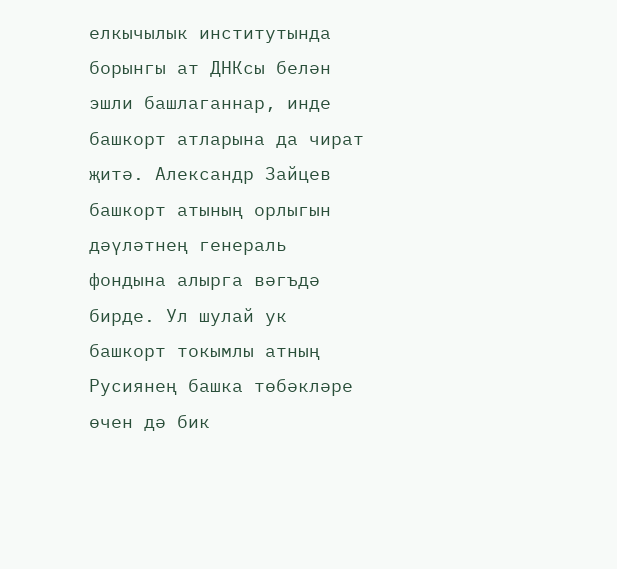елкычылык институтында борынгы ат ДНКсы белән эшли башлаганнар, инде башкорт атларына да чират җитә. Александр Зайцев башкорт атының орлыгын дәүләтнең генераль фондына алырга вәгъдә бирде. Ул шулай ук башкорт токымлы атның Русиянең башка төбәкләре өчен дә бик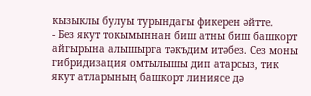кызыклы булуы турындагы фикерен әйтте.
- Без якут токымыннан биш атны биш башкорт айгырына алышырга тәкъдим итәбез. Сез моны гибридизация омтылышы дип атарсыз, тик якут атларының башкорт линиясе дә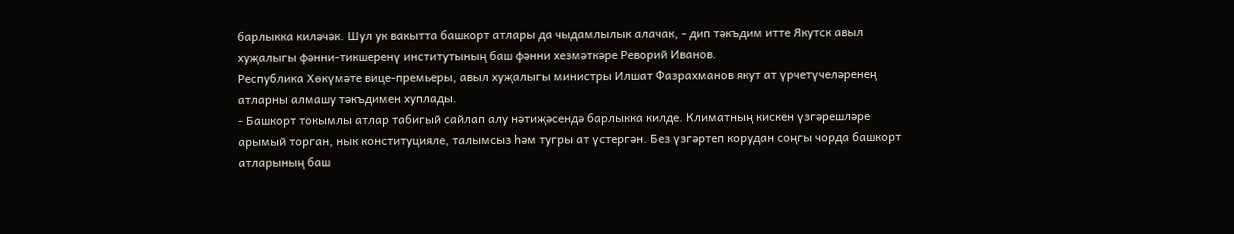барлыкка киләчәк. Шул ук вакытта башкорт атлары да чыдамлылык алачак, - дип тәкъдим итте Якутск авыл хуҗалыгы фәнни-тикшеренү институтының баш фәнни хезмәткәре Реворий Иванов.
Республика Хөкүмәте вице-премьеры, авыл хуҗалыгы министры Илшат Фазрахманов якут ат үрчетүчеләренең атларны алмашу тәкъдимен хуплады.
- Башкорт токымлы атлар табигый сайлап алу нәтиҗәсендә барлыкка килде. Климатның кискен үзгәрешләре арымый торган, нык конституцияле, талымсыз һәм тугры ат үстергән. Без үзгәртеп корудан соңгы чорда башкорт атларының баш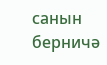санын берничә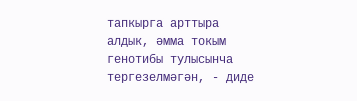тапкырга арттыра алдык, әмма токым генотибы тулысынча тергезелмәгән, - диде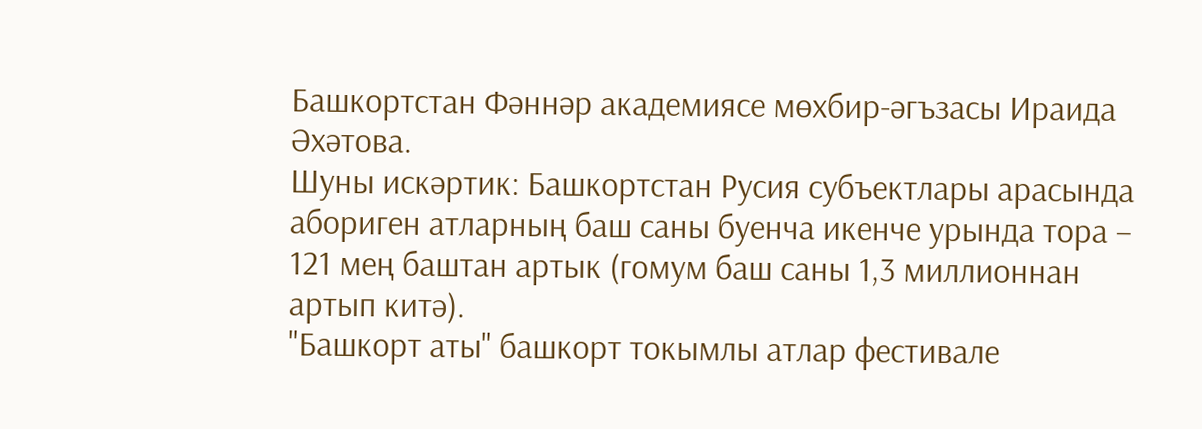Башкортстан Фәннәр академиясе мөхбир-әгъзасы Ираида Әхәтова.
Шуны искәртик: Башкортстан Русия субъектлары арасында абориген атларның баш саны буенча икенче урында тора – 121 мең баштан артык (гомум баш саны 1,3 миллионнан артып китә).
"Башкорт аты" башкорт токымлы атлар фестивале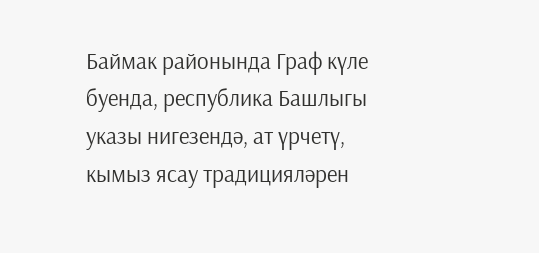Баймак районында Граф күле буенда, республика Башлыгы указы нигезендә, ат үрчетү, кымыз ясау традицияләрен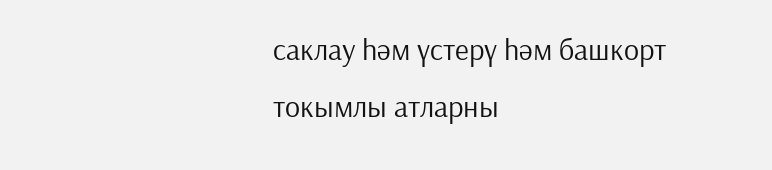саклау һәм үстерү һәм башкорт токымлы атларны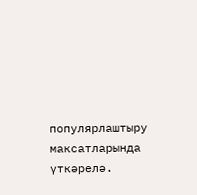популярлаштыру максатларында үткәрелә.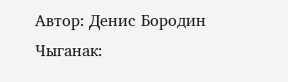Автор: Денис Бородин
Чыганак: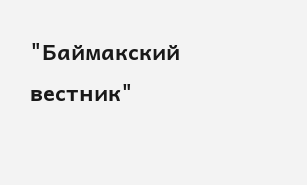"Баймакский вестник"